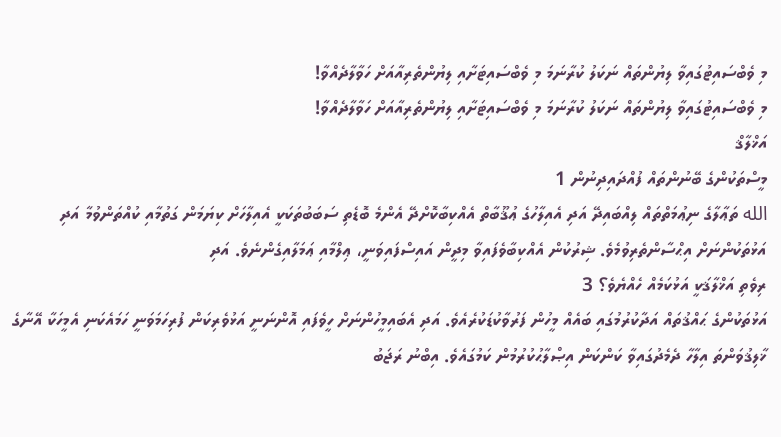މި ވެބްސައިޓުގައިވާ ލިޔުންތައް ނަކަލު ކުރާނަމަ މި ވެބްސައިޓަށާއި ލިޔުންތެރިއާއަށް ހަވާލާދެއްވާ!
މި ވެބްސައިޓުގައިވާ ލިޔުންތައް ނަކަލު ކުރާނަމަ މި ވެބްސައިޓަށާއި ލިޔުންތެރިއާއަށް ހަވާލާދެއްވާ!
އަޚްލާޤް
މީސްތަކުންގެ ބޭނުންތައް ފުއްދައިދިނުން 1
الله ތަޢާލާގެ ނިޢުމަތްތައް ލިއްބައިދޭ އަދި އެއިލާހުގެ ޢުޤޫބާތް އެއްކިބާކޮށްދޭ އެންމެ ބޮޑެތި ސަބަބުތަކަކީ އެއިލާހަށް ކިޔަމަން ގަތުމާއި ކުއްތަންވުމާ އަދި އަޅުތަކުންނަށް އިޙްސާންތެރިވުމެވެ. ޝިރުކުން އެއްކިބާވެފައިވާ މިދީން އައިސްފައިވަނީ، ޢިލްމާއި ޢަމަލާއިގެންނެވެ. އަދި
ރިވެތި އަޚްލާޤަކީ އަޅުކަމެއް ހެއްޔެވެ؟ 3
އަޅުތަކުންގެ ޙައްޤުތައް އަދާކުރުމުގައި ބައެއް މީހުން ފަރުވާކުޑަކުރެއެވެ. އަދި އެބައިމީހުންނަށް ހީވެފައި އޮންނަނީ އަޅުވެރިކަން ފުރިހަމަވަނީ ހަމައެކަނި އެމީހަކާ އޭނާގެ ޚާލިޤުވަންތަ އިލާހާ ދެމެދުގައިވާ ކަންކަން އިޞްލާޙުކުރުމުން ކަމުގައެވެ. އިބްނު ރަޖަބު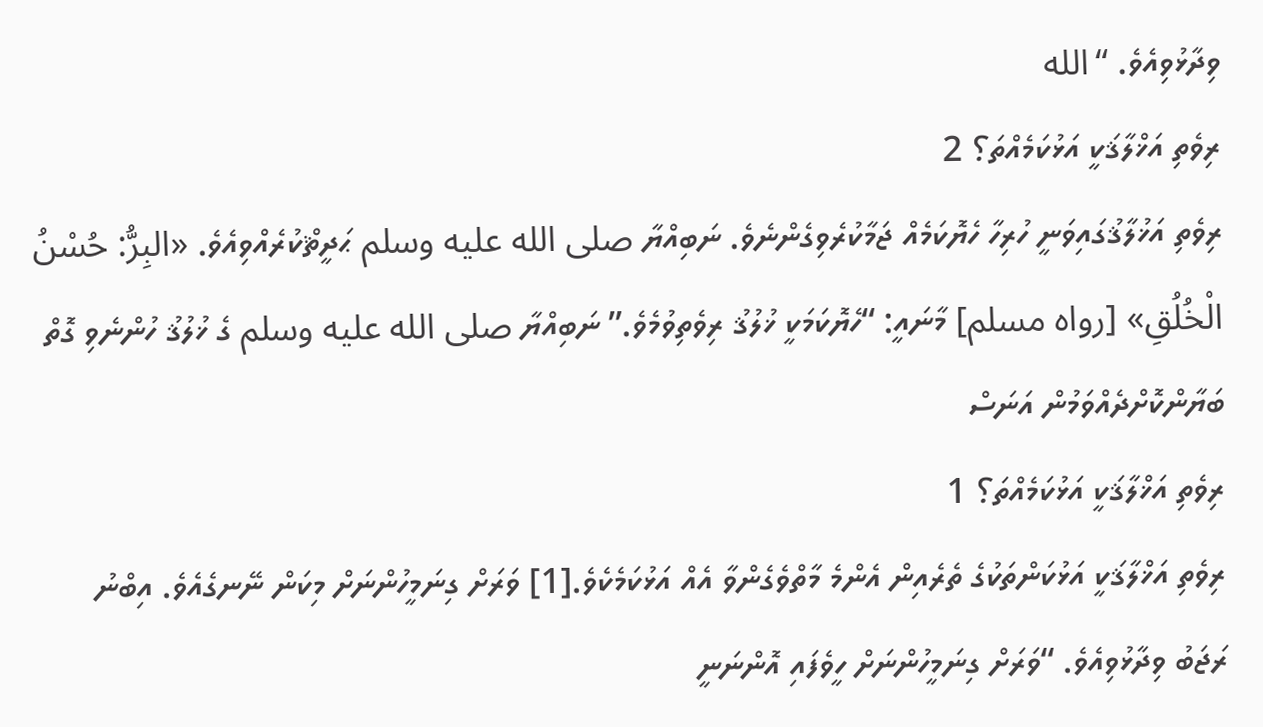ވިދާޅުވިއެވެ. “الله
ރިވެތި އަޚްލާޤަކީ އަޅުކަމެއްތަ؟ 2
ރިވެތި އަޚުލާޤުގައިވަނީ ހުރިހާ ހެޔޮކަމެއް ޖަމާކުރެވިގެންނެވެ. ނަބިއްޔާ صلى الله عليه وسلم ޙަދީޘްކުރެއްވިއެވެ. «البِرُّ: حُسْنُ الْخُلُقِ» [رواه مسلم] މާނައީ: “ހެޔޮކަމަކީ ޚުލުޤު ރިވެތިވުމެވެ.” ނަބިއްޔާ صلى الله عليه وسلم ގެ ޚުލުޤު ހުންނެވި ގޮތް ބަޔާންކޮށްދެއްވަމުން އަނަސް
ރިވެތި އަޚްލާޤަކީ އަޅުކަމެއްތަ؟ 1
ރިވެތި އަޚްލާޤަކީ އަޅުކަންތަކުގެ ތެރެއިން އެންމެ މާތްވެގެންވާ އެއް އަޅުކަމެކެވެ.[1] ވަރަށް ގިނަމީހުންނަށް މިކަން ނޭނގެއެވެ. އިބްނު ރަޖަބު ވިދާޅުވިއެވެ. “ވަރަށް ގިނަމީހުންނަށް ހީވެފައި އޮންނަނީ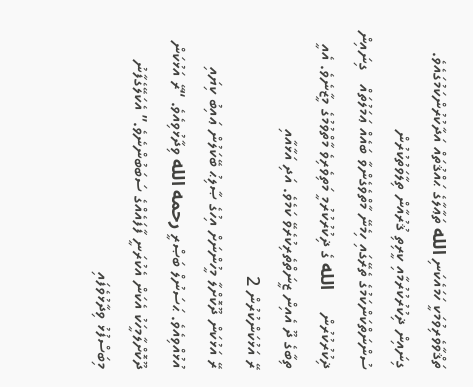ތަޤްވާވެރިވުމަކީ ހަމައެކަނި الله ތަޢާލާގެ ޙައްޤުތައް އަދާކުރުންކަމުގައެވެ.
ގިނައިން ޛިކުރުކުރުމާއި ކީރިތި ޤުރުއާން ތިލާވަތުކުރުން
ސުންނަތްކަންކަމުގެ ތެރޭގައި ހިމެނޭ މާތްވެގެންވާ ބައެއް ޢަމަލުތައް   ގިނައިން ޛިކުރުކުރުން     الله ގެ ޛިކުރުކުރުމީ މަތިވެރިވެ މާތްވުމުގެ މީޒާނެވެ. އެއީ ތިބާގެ ދޫ އެއިން ޒީނަތްތެރިކުރެވޭ ކަމެވެ. އަދި އަޅާއާއި
ރޭ އަޅުކަންކުރުން 2
ރޭ އަޅުކަން ދޫކޮށްލާ މީހުންނަށް އިހުގެ ޞާލިޙު ބޭކަލުން ޢައިބު ކިޔައި އުޅުއްވިއެވެ. ޙަސަނުލް ބަޞްރީ رحمه الله ވިދާޅުވިއެވެ. “ރޭ އަޅުކަން ދޫކޮށްލާމީހަކު އެކަން އެކުރަނީ ފާފައެއްގެ ސަބަބުންނެވެ.” އެކަލޭގެފާނު މިބަސްފުޅު ވިދާޅުވެފައި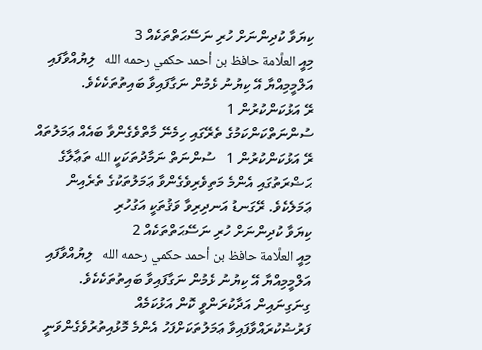ކިޔަވާ ކުދިންނަށް ހުރި ނަސޭޙަތްތަކެއް 3
މިއީ العلَّامة حافظ بن أحمد حكمي رحمه الله   ލިޔުއްވާފައި އަލްމީމިއްޔާ އޭ ކިޔުނު ޅެމުން ނަގާފައިވާ ބައިތުތަކެކެވެ.
ރޭ އަޅުކަންކުރުން 1
ސުންނަތްކަންކަމުގެ ތެރޭގައި ހިމެނޭ މާތްވެގެންވާ ބައެއް ޢަމަލުތައް   ރޭ އަޅުކަންކުރުން 1   ސުންނަތް ނަމާދުތަކަކީ الله ތަޢާލާގެ ޙަޟްރަތުގައި އެންމެ މަތިވެރިވެގެންވާ ޢަމަލުތަކުގެ ތެރެއިން ޢަމަލެކެވެ. ރޭގަނޑު އަނދިރިވާ ވަޤުތަކީ އަގުހުރި
ކިޔަވާ ކުދިންނަށް ހުރި ނަސޭޙަތްތަކެއް 2
މިއީ العلَّامة حافظ بن أحمد حكمي رحمه الله   ލިޔުއްވާފައި އަލްމީމިއްޔާ އޭ ކިޔުނު ޅެމުން ނަގާފައިވާ ބައިތުތަކެކެވެ.
ގިނަގިނައިން އަދާކުރަންވީ ކޮން އަޅުކަމެއް
ފަރުޟުކުރައްވާފައިވާ ޢަމަލުތަކަށްފަހު އެންމެ މޮޅުއިތުރުވެގެންވަނީ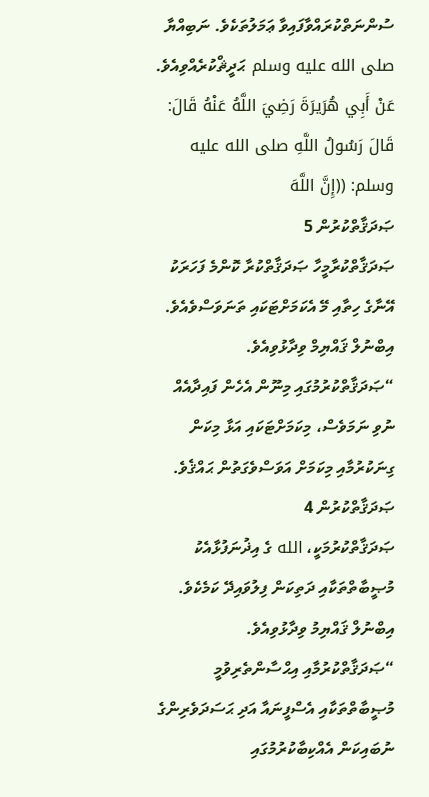ސުންނަތްކުރައްވާފައިވާ ޢަމަލުތަކެވެ. ނަބިއްޔާ صلى الله عليه وسلم ޙަދީޘްކުރެއްވިއެވެ. عَنْ أَبِي هُرَيرَةَ رَضِيَ اللَّهُ عَنْهُ قَالَ: قَالَ رَسُولُ اللَّهِ صلى الله عليه وسلم: ((إِنَّ اللَّهَ
ޞަދަޤާތްކުރުން 5
ޞަދަޤާތްކުރާމީހާ ޞަދަޤާތްކުރާ ކޮންމެ ފަހަރަކު އޭނާގެ ހިތާއި މޭ އެކަމަށްޓަކައި ތަނަވަސްވެއެވެ. އިބްނުލް ޤައްޔިމް ވިދާޅުވިއެވެ. “ޞަދަޤާތްކުރުމުގައި މިނޫން އެހެން ފައިދާއެއް ނުވި ނަމަވެސް، މިކަމަށްޓަކައި އަޅާ މިކަން ގިނަކުރުމާއި މިކަމަށް އަވަސްވެގަތުން ޙައްޤެވެ.
ޞަދަޤާތްކުރުން 4
ޞަދަޤާތްކުރުމަކީ، الله ގެ އިޛުނަފުޅާއެކު މުޞީބާތްތަކާއި ދަތިކަން ފިލުވައިދޭ ކަމެކެވެ. އިބްނުލް ޤައްޔިމު ވިދާޅުވިއެވެ. “ޞަދަޤާތްކުރުމާއި އިޙްސާންތެރިވުމީ މުޞީބާތްތަކާއި އެސްފީނައާ އަދި ޙަސަދަވެރިންގެ ނުބައިކަން އެއްކިބާކުރުމުގައި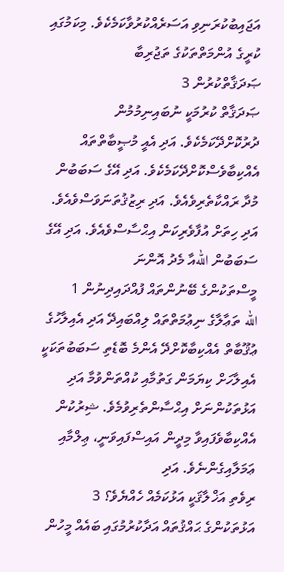އަޖައިބުކުރަނިވި އަސަރެއްކުރުވާކަމެކެވެ. މިކަމުގައި ކުރީގެ އުންމަތްތަކުގެ ތަޖުރިބާ
ޞަދަޤާތްކުރުން 3
ޞަދަޤާތް ކުރުމަކީ ނުބައިނިމުމުން ދުރުކޮށްދޭކަމެކެވެ. އަދި އެއީ މުޞީބާތްތައް އެއްކިބާވެސްކޮށްދޭކަމެކެވެ. އަދި އޭގެ ސަބަބުން މުދާ ރައްކާތެރިވެއެވެ. އަދި ރިޒުޤުތަނަވަސްވެއެވެ. އަދި ހިތަށް އުފާވެރިކަން އިޙްސާސްވެއެވެ. އަދި އޭގެ ސަބަބުން اللهއާ މެދު އޮންނަ
މީސްތަކުންގެ ބޭނުންތައް ފުއްދައިދިނުން 1
الله ތަޢާލާގެ ނިޢުމަތްތައް ލިއްބައިދޭ އަދި އެއިލާހުގެ ޢުޤޫބާތް އެއްކިބާކޮށްދޭ އެންމެ ބޮޑެތި ސަބަބުތަކަކީ އެއިލާހަށް ކިޔަމަން ގަތުމާއި ކުއްތަންވުމާ އަދި އަޅުތަކުންނަށް އިޙްސާންތެރިވުމެވެ. ޝިރުކުން އެއްކިބާވެފައިވާ މިދީން އައިސްފައިވަނީ، ޢިލްމާއި ޢަމަލާއިގެންނެވެ. އަދި
ރިވެތި އަޚްލާޤަކީ އަޅުކަމެއް ހެއްޔެވެ؟ 3
އަޅުތަކުންގެ ޙައްޤުތައް އަދާކުރުމުގައި ބައެއް މީހުން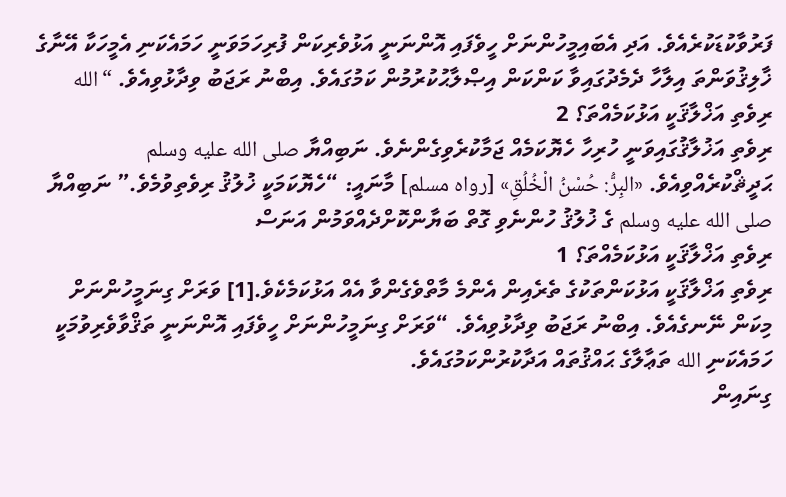ފަރުވާކުޑަކުރެއެވެ. އަދި އެބައިމީހުންނަށް ހީވެފައި އޮންނަނީ އަޅުވެރިކަން ފުރިހަމަވަނީ ހަމައެކަނި އެމީހަކާ އޭނާގެ ޚާލިޤުވަންތަ އިލާހާ ދެމެދުގައިވާ ކަންކަން އިޞްލާޙުކުރުމުން ކަމުގައެވެ. އިބްނު ރަޖަބު ވިދާޅުވިއެވެ. “الله
ރިވެތި އަޚްލާޤަކީ އަޅުކަމެއްތަ؟ 2
ރިވެތި އަޚުލާޤުގައިވަނީ ހުރިހާ ހެޔޮކަމެއް ޖަމާކުރެވިގެންނެވެ. ނަބިއްޔާ صلى الله عليه وسلم ޙަދީޘްކުރެއްވިއެވެ. «البِرُّ: حُسْنُ الْخُلُقِ» [رواه مسلم] މާނައީ: “ހެޔޮކަމަކީ ޚުލުޤު ރިވެތިވުމެވެ.” ނަބިއްޔާ صلى الله عليه وسلم ގެ ޚުލުޤު ހުންނެވި ގޮތް ބަޔާންކޮށްދެއްވަމުން އަނަސް
ރިވެތި އަޚްލާޤަކީ އަޅުކަމެއްތަ؟ 1
ރިވެތި އަޚްލާޤަކީ އަޅުކަންތަކުގެ ތެރެއިން އެންމެ މާތްވެގެންވާ އެއް އަޅުކަމެކެވެ.[1] ވަރަށް ގިނަމީހުންނަށް މިކަން ނޭނގެއެވެ. އިބްނު ރަޖަބު ވިދާޅުވިއެވެ. “ވަރަށް ގިނަމީހުންނަށް ހީވެފައި އޮންނަނީ ތަޤްވާވެރިވުމަކީ ހަމައެކަނި الله ތަޢާލާގެ ޙައްޤުތައް އަދާކުރުންކަމުގައެވެ.
ގިނައިން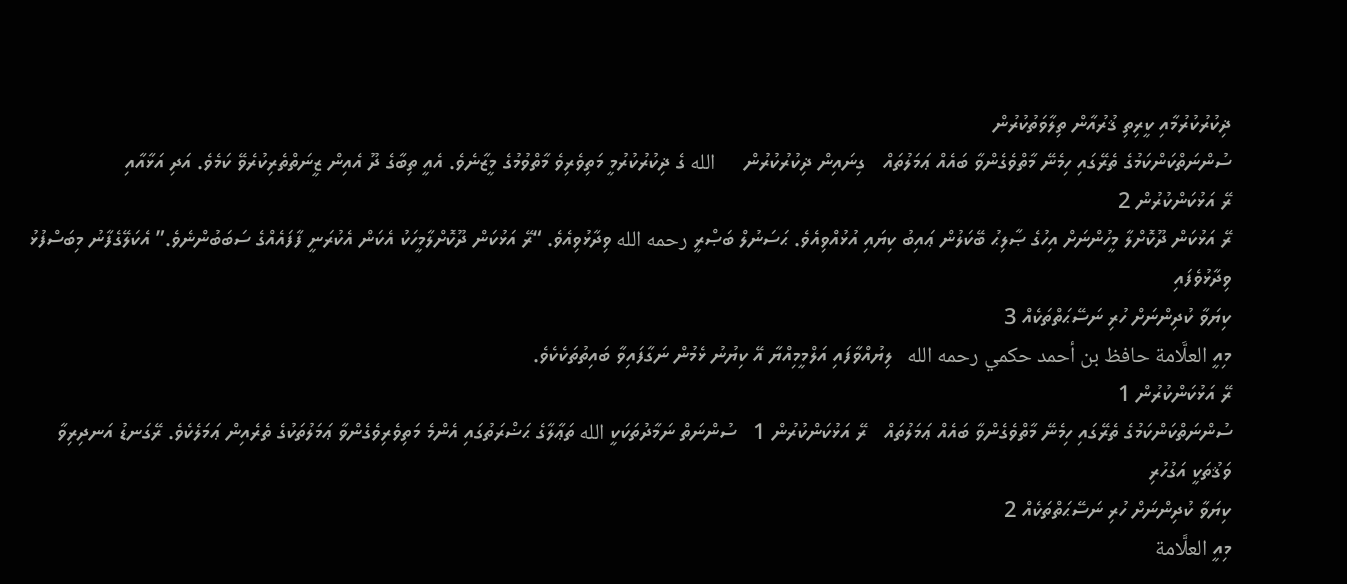ޛިކުރުކުރުމާއި ކީރިތި ޤުރުއާން ތިލާވަތުކުރުން
ސުންނަތްކަންކަމުގެ ތެރޭގައި ހިމެނޭ މާތްވެގެންވާ ބައެއް ޢަމަލުތައް   ގިނައިން ޛިކުރުކުރުން     الله ގެ ޛިކުރުކުރުމީ މަތިވެރިވެ މާތްވުމުގެ މީޒާނެވެ. އެއީ ތިބާގެ ދޫ އެއިން ޒީނަތްތެރިކުރެވޭ ކަމެވެ. އަދި އަޅާއާއި
ރޭ އަޅުކަންކުރުން 2
ރޭ އަޅުކަން ދޫކޮށްލާ މީހުންނަށް އިހުގެ ޞާލިޙު ބޭކަލުން ޢައިބު ކިޔައި އުޅުއްވިއެވެ. ޙަސަނުލް ބަޞްރީ رحمه الله ވިދާޅުވިއެވެ. “ރޭ އަޅުކަން ދޫކޮށްލާމީހަކު އެކަން އެކުރަނީ ފާފައެއްގެ ސަބަބުންނެވެ.” އެކަލޭގެފާނު މިބަސްފުޅު ވިދާޅުވެފައި
ކިޔަވާ ކުދިންނަށް ހުރި ނަސޭޙަތްތަކެއް 3
މިއީ العلَّامة حافظ بن أحمد حكمي رحمه الله   ލިޔުއްވާފައި އަލްމީމިއްޔާ އޭ ކިޔުނު ޅެމުން ނަގާފައިވާ ބައިތުތަކެކެވެ.
ރޭ އަޅުކަންކުރުން 1
ސުންނަތްކަންކަމުގެ ތެރޭގައި ހިމެނޭ މާތްވެގެންވާ ބައެއް ޢަމަލުތައް   ރޭ އަޅުކަންކުރުން 1   ސުންނަތް ނަމާދުތަކަކީ الله ތަޢާލާގެ ޙަޟްރަތުގައި އެންމެ މަތިވެރިވެގެންވާ ޢަމަލުތަކުގެ ތެރެއިން ޢަމަލެކެވެ. ރޭގަނޑު އަނދިރިވާ ވަޤުތަކީ އަގުހުރި
ކިޔަވާ ކުދިންނަށް ހުރި ނަސޭޙަތްތަކެއް 2
މިއީ العلَّامة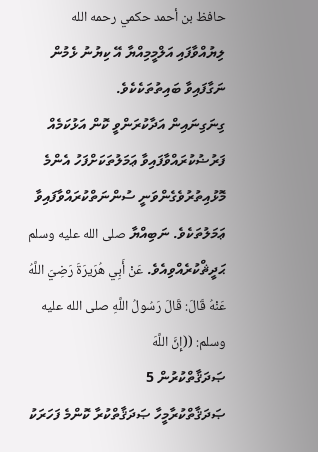حافظ بن أحمد حكمي رحمه الله   ލިޔުއްވާފައި އަލްމީމިއްޔާ އޭ ކިޔުނު ޅެމުން ނަގާފައިވާ ބައިތުތަކެކެވެ.
ގިނަގިނައިން އަދާކުރަންވީ ކޮން އަޅުކަމެއް
ފަރުޟުކުރައްވާފައިވާ ޢަމަލުތަކަށްފަހު އެންމެ މޮޅުއިތުރުވެގެންވަނީ ސުންނަތްކުރައްވާފައިވާ ޢަމަލުތަކެވެ. ނަބިއްޔާ صلى الله عليه وسلم ޙަދީޘްކުރެއްވިއެވެ. عَنْ أَبِي هُرَيرَةَ رَضِيَ اللَّهُ عَنْهُ قَالَ: قَالَ رَسُولُ اللَّهِ صلى الله عليه وسلم: ((إِنَّ اللَّهَ
ޞަދަޤާތްކުރުން 5
ޞަދަޤާތްކުރާމީހާ ޞަދަޤާތްކުރާ ކޮންމެ ފަހަރަކު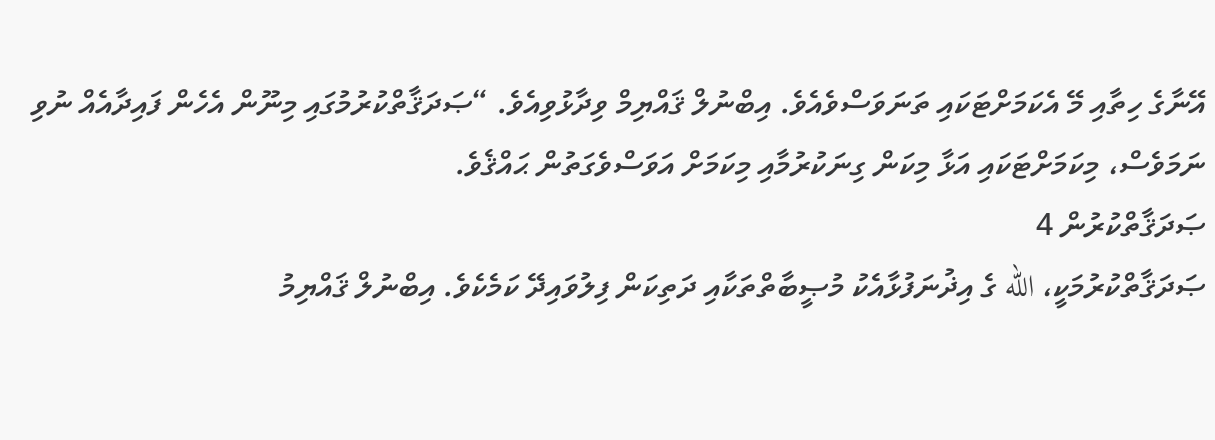އޭނާގެ ހިތާއި މޭ އެކަމަށްޓަކައި ތަނަވަސްވެއެވެ. އިބްނުލް ޤައްޔިމް ވިދާޅުވިއެވެ. “ޞަދަޤާތްކުރުމުގައި މިނޫން އެހެން ފައިދާއެއް ނުވި ނަމަވެސް، މިކަމަށްޓަކައި އަޅާ މިކަން ގިނަކުރުމާއި މިކަމަށް އަވަސްވެގަތުން ޙައްޤެވެ.
ޞަދަޤާތްކުރުން 4
ޞަދަޤާތްކުރުމަކީ، الله ގެ އިޛުނަފުޅާއެކު މުޞީބާތްތަކާއި ދަތިކަން ފިލުވައިދޭ ކަމެކެވެ. އިބްނުލް ޤައްޔިމު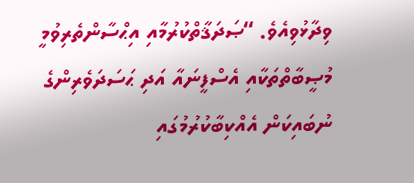ވިދާޅުވިއެވެ. “ޞަދަޤާތްކުރުމާއި އިޙްސާންތެރިވުމީ މުޞީބާތްތަކާއި އެސްފީނައާ އަދި ޙަސަދަވެރިންގެ ނުބައިކަން އެއްކިބާކުރުމުގައި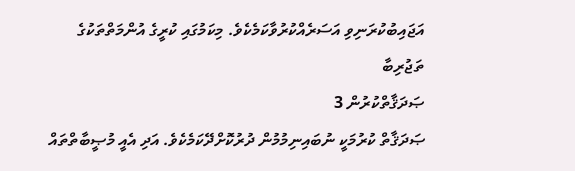އަޖައިބުކުރަނިވި އަސަރެއްކުރުވާކަމެކެވެ. މިކަމުގައި ކުރީގެ އުންމަތްތަކުގެ ތަޖުރިބާ
ޞަދަޤާތްކުރުން 3
ޞަދަޤާތް ކުރުމަކީ ނުބައިނިމުމުން ދުރުކޮށްދޭކަމެކެވެ. އަދި އެއީ މުޞީބާތްތައް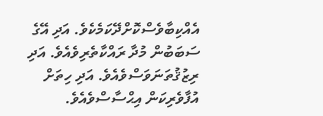އެއްކިބާވެސްކޮށްދޭކަމެކެވެ. އަދި އޭގެ ސަބަބުން މުދާ ރައްކާތެރިވެއެވެ. އަދި ރިޒުޤުތަނަވަސްވެއެވެ. އަދި ހިތަށް އުފާވެރިކަން އިޙްސާސްވެއެވެ.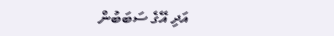އަދި އޭގެ ސަބަބުން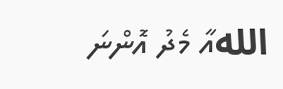اللهއާ މެދު އޮންނަ